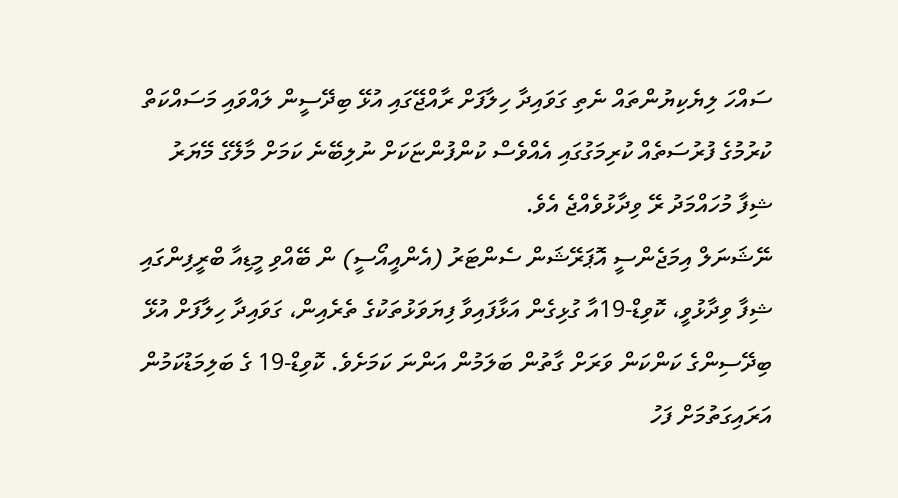ސައްހަ ލިޔެކިޔުންތައް ނެތި ގަވައިދާ ހިލާފަށް ރާއްޖޭގައި އުޅޭ ބިދޭސީން ލައްވައި މަސައްކަތް ކުރުމުގެ ފުރުސަތެއް ކުރިމަގުގައި އެއްވެސް ކުންފުންޏަކަށް ނުލިބޭނެ ކަމަށް މާލޭގެ މޭޔަރު ޝިފާ މުހައްމަދު ރޭ ވިދާޅުވެއްޖެ އެވެ.
ނޭޝަނަލް އިމަޖެންސީ އޮޕަރޭޝަން ސެންޓަރު (އެންއީއޯސީ) ން ބޭއްވި މީޑިއާ ބްރީފިންގައި ޝިފާ ވިދާޅުވީ، ކޮވިޑް-19އާ ގުޅިގެން އަޅާފައިވާ ފިޔަވަޅުތަކުގެ ތެރެއިން، ގަވައިދާ ހިލާފަށް އުޅޭ ބިދޭސިންގެ ކަންކަން ވަރަށް ގާތުން ބަލަމުން އަންނަ ކަމަށެވެ. ކޮވިޑް-19 ގެ ބަލިމަޑުކަމުން އަރައިގަތުމަށް ފަހު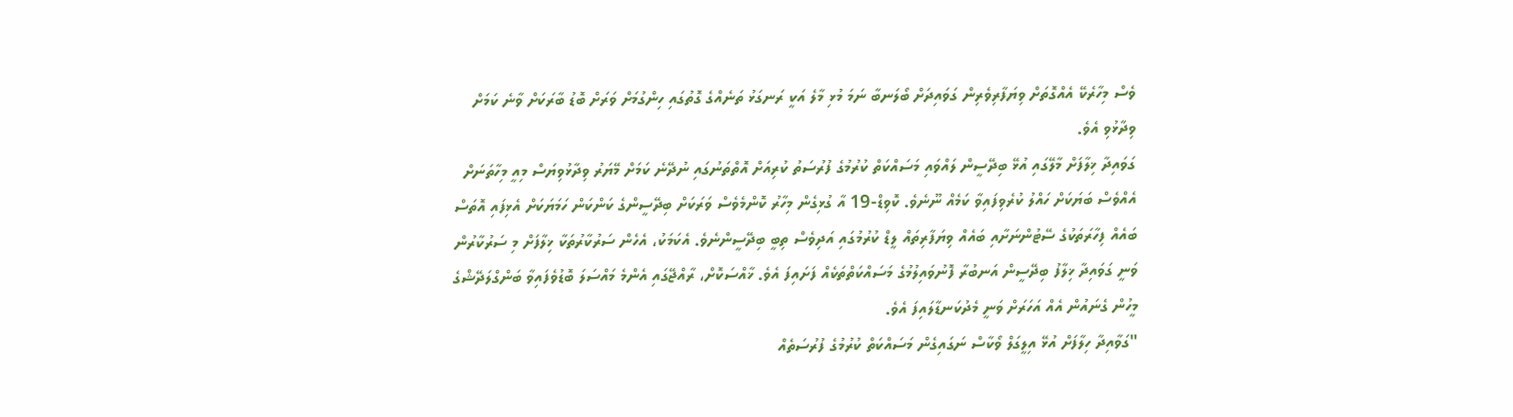ވެސް މިހާރެކޭ އެއްގޮތަށް ވިޔަފާރިވެރިން ގަވައިދަށް ބޯލަނބާ ނަމަ މުޅި މާލެ އަކީ ރަނގަޅު ތަނެއްގެ ގޮތުގައި ހިންގުމަށް ވަރަށް ބޮޑު ބާރަކަށް ވާނެ ކަމަށް ވިދާޅުވި އެވެ.
ގަވައިދާ ޚިލާފަށް މާލޭގައި އުޅޭ ބިދޭސީން ލައްވައި މަސައްކަތް ކުރުމުގެ ފުރުސަތު ކުރިއަށް އޮތްތަނުގައި ނުދޭނެ ކަމަށް މޭޔަރު ވިދާޅުވިޔަސް މިއީ މިހާތަނަށް އެއްވެސް ބަޔަކަށް ހައްލު ކުރެވިފައިވާ ކަމެއް ނޫނެވެ. ކޮވިޑް-19 އާ ގުޅިގެން މިހާރު ކޮންމެވެސް ވަރަކަށް ބިދޭސީންގެ ކަންކަން ހަމަޔަކަށް އެޅިފައި އޮތަސް ބައެއް ފިހާރަތަކުގެ ސޭޓުންނަށާއި ބައެއް ވިޔަފާރިތައް ލީޑް ކުރުމުގައި އަދިވެސް ތިބީ ބިދޭސީންނެވެ. އެކަމަކު، އެހެން ސަރުކާރުތަކާ ޚިލާފަށް މި ސަރުކާރުން ވަނީ ގަވައިދާ ޚިލާފު ބިދޭސީން އަނބުރާ ފޮނުވައިލުމުގެ މަސައްކަތްތަކެއް ފަށައިފަ އެވެ. ޚާއްސަކޮށް، ރާއްޖޭގައި އެންމެ މައްސަލަ ބޮޑުވެފައިވާ ބަންގްލަދޭޝްގެ މީހުން ގެނައުން އެއް އަހަރަށް ވަނީ މެދުކަނޑާލައިފަ އެވެ.
"ގަވާއިދާ ހިލާފަށް އުޅޭ އިލީގަލް ވޯކާސް ނަގައިގެން މަސައްކަތް ކުރުމުގެ ފުރުސަތެއް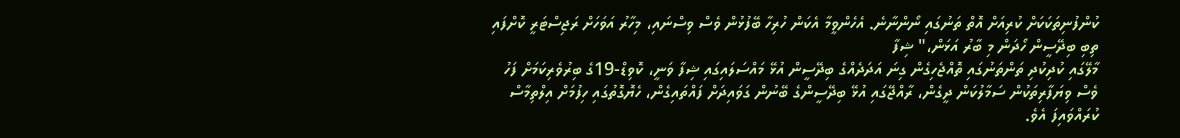ކުންފުނިތަކަކަށް ކުރިއަށް އޮތް ތަނުގައި ނޯންނާނެ. އެހެންވީމާ އެކަން ހުރިހާ ބޭފުޅުން ވެސް ވިސްނައި، މިހާރު އަވަހަށް ރަޖިސްޓަރީ ކޮށްފައި ތިބި ބިދޭސީން ހޯދަން މި ބާރު އަޅަން،" ޝިފާ
މާލޭގައި ކުދިކުދި ތަންތަނުގައި ތޮއްޖެހިގެން ގިނަ އަދަދެއްގެ ބިދޭސީން އުޅޭ މައްސަލައިގައި ޝިފާ ވަނީ، ކޮވިޑް-19ގެ ބިރުވެރިކަމަށް ފަހު ވެސް ވިޔަފާރިތަކުން ސަމާލުކަން ދީގެން، ރާއްޖޭގައި އުޅޭ ބިދޭސީންގެ ބޭނުން ގަވައިދަށް ފައްތައިގެން، ހެޔޮގޮތުގައި ހިފުމަށް އިލްތިމާސް ކުރައްވައިފަ އެވެ.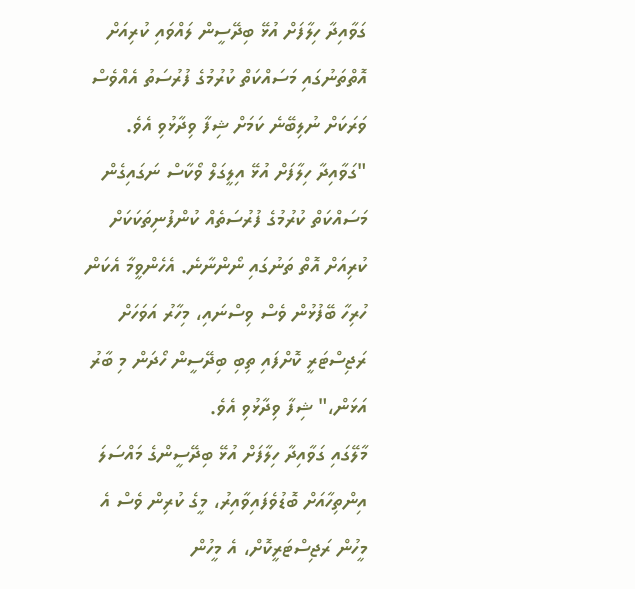ގަވާއިދާ ހިލާފަށް އުޅޭ ބިދޭސީން ލައްވައި ކުރިއަށް އޮތްތަނުގައި މަސައްކަތް ކުރުމުގެ ފުރުސަތު އެއްވެސް ވަރަކަށް ނުލިބޭނެ ކަމަށް ޝިފާ ވިދާޅުވި އެވެ.
"ގަވާއިދާ ހިލާފަށް އުޅޭ އިލީގަލް ވޯކާސް ނަގައިގެން މަސައްކަތް ކުރުމުގެ ފުރުސަތެއް ކުންފުނިތަކަކަށް ކުރިއަށް އޮތް ތަނުގައި ނޯންނާނެ. އެހެންވީމާ އެކަން ހުރިހާ ބޭފުޅުން ވެސް ވިސްނައި، މިހާރު އަވަހަށް ރަޖިސްޓަރީ ކޮށްފައި ތިބި ބިދޭސީން ހޯދަން މި ބާރު އަޅަން،" ޝިފާ ވިދާޅުވި އެވެ.
މާލޭގައި ގަވާއިދާ ހިލާފަށް އުޅޭ ބިދޭސީންގެ މައްސަލަ އިންތިހާއަށް ބޮޑުވެފައިވާއިރު، މީގެ ކުރިން ވެސް އެ މީހުން ރަޖިސްޓަރީކޮށް، އެ މީހުން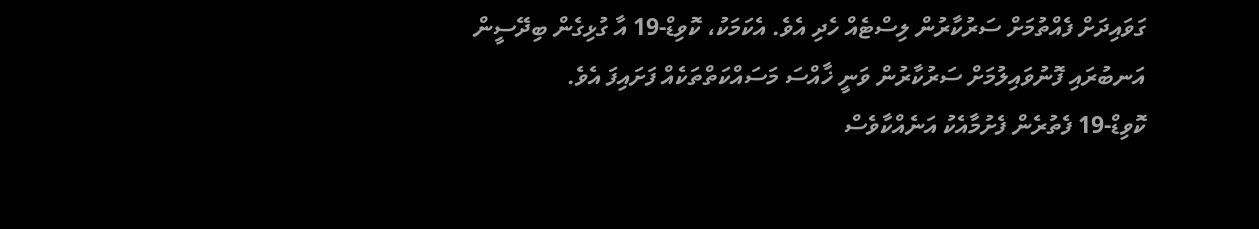ގަވައިދަށް ފެއްތުމަށް ސަރުކާރުން ލިސްޓެއް ހެދި އެވެ. އެކަމަކު، ކޮވިޑް-19 އާ ގުޅިގެން ބިދޭސީން އަނބުރައި ފޮނުވައިލުމަށް ސަރުކާރުން ވަނީ ޚާއްސަ މަސައްކަތްތަކެއް ފަށައިފަ އެވެ.
ކޮވިޑް-19 ފެތުރެން ފެށުމާއެކު އަނެއްކާވެސް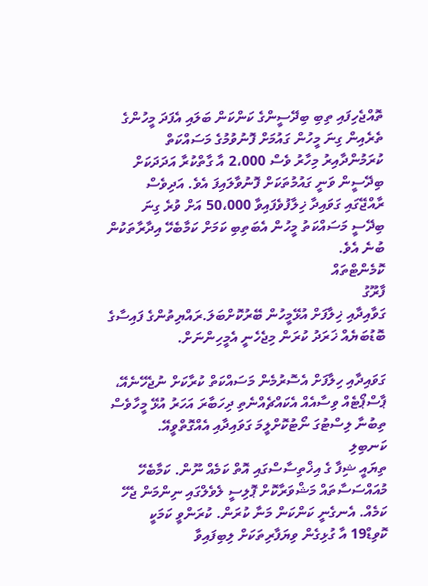ތޮއްޖެހިފައި ތިބި ބިދޭސީންގެ ކަންކަން ބަލައި އެފަދަ މީހުންގެ ތެރެއިން ގިނަ މީހުން ގައުމަށް ފޮނުވުމުގެ މަސައްކަތް ކުރަމުންދާއިރު މިހާރު ވެސް 2،000 އާ ގާތްކުރާ އަދަދަކަށް ބިދޭސީން ވަނީ ގައުމުތަކަށް ފޮނުވާލައިފަ އެވެ. އަދިވެސް ރާއްޖޭގައި ގަވައިދާ ޚިލާފުވެފައިވާ 50،000 އަށް ވުރެ ގިނަ ބިދޭސީ މަސައްކަތު މީހުން އެބަތިބި ކަމަށް ކަމާބެހޭ އިދާރާތަކުން ބުނެ އެވެ.
ކޮމެންޓްތައް
ފާރޫގު
ގަވާއިދާއި ޚިލާފަށް އުޅޭމީހުން ބޭރުކޮށްބަލަ.ރައްޔިތުންގެ ފައިސާގެ ބޮޑުބަޔެއް ޚަރަދު ކުރަން މިޖެހެނީ އެމީހިންނަށް.

ގަވައިދާއި ހިލާފަށް އެސޮރުމެން މަސައްކަތް ކުރާކަށް ނުޖެހޭނެއޭ، ޕާސްޕޯޓެއް ވިސާއެއް އެކައްޗެއްނެތި ދިހަބާރަ އަހަރު އުޅޭ މީހާވެސް ތިބުނާ ލިސްޓުގަ ނޯޓުކޮށްލީމަ ގަވައިދާއި އެއްގޮތްވީއޭ.
ކަނބިލި
ތިޔައީ ޝިފާ ގެ އިޚްތިސާސްގައި އޮތް ކަމެއް ނޫން. ކަމާބެހޭ މުއައްސަސާތައް މަޝްވަރާކޮށް ޕޮލިސީ ލެވެލްގައި ނިންމަން ޖެހޭ ކަމެއް. އެނގެނީ ކަންކަން މަނާ ކުރަން. ކުރަންވީ ކަމަކީ ކޮވިޑް19 އާ ގުޅިގެން ވިޔަފާރިތަކަށް ލިބިފައިވާ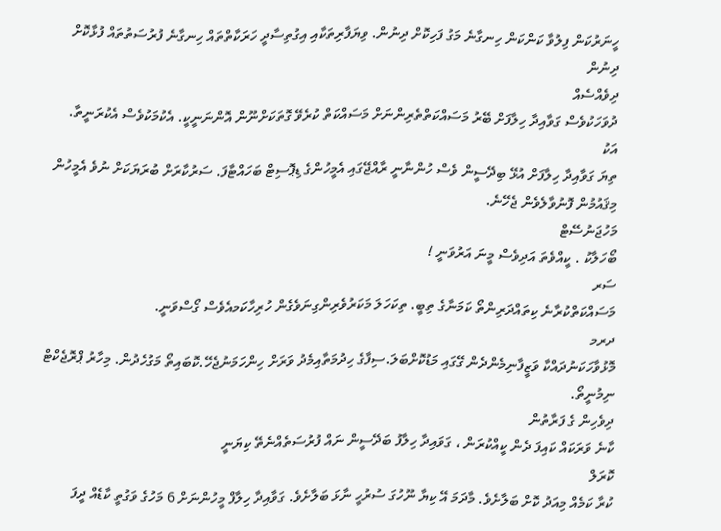ހީނަރުކަން ފިލުވާ ކަންކަން ހިނގާނެ މަގު ފަހިކޮށް ދިނުން. ވިޔަފާރިތަކާއި އިގުތިސާދީ ހަރަކާތްތައް ހިނގާނެ ފުރުސަތުތައް ފުޅާކޮށް ދިނުން
ދިވެއްސެއް
ދުވަހަކުވެސް ގަވާއިދާ ހިލާފަށް ބޭރު މަސައްކަތްތެރިންނަށް މަސައްކަތް ކުރެވޭ ގޮތަކަށްނޫން އޮންނަނީކީ. އެކުމަކުވެސް އެކުރަނީތާ.
އަކު
ތިޔަ ގަވާއިދާ ހިލާފަށް އުޅޭ ބިދޭސީން ވެސް ހުންނާނީ ރާއްޖޭގައި އެމީހުންގެ ޑިޕޮސިޓް ބަހައްޓާފަ. ސަރުކާރަށް ބުރަޔަކަށް ނުވެ އެމީހުން މިޤައުމުން ފޮނުވާލެވެން ޖެހޭނެ.
މަހުޖަނުސޭޓް
ބޯހަލާކު . ކީއްވެތަ އަދިވެސް މީނަ އަރުވަނީ !
ސަރ
މަސައްކަތްކުރާނެ ކިތައްދަރިންތޯ ކަމަނާގެ ތިބީ. ތިކަހަލަ މަކަރުވެރިންގިނަވެގެން ހުރިހާކަމއެވެސް ގޯސްވަނީ.
ދރމ
މޮޅުވާހަކަނުދައްކާ ވަޒީފާނިމެންދެން ގޭގައި މަޑުކޮށްބަލަ.ސިފާގެ ހިދުމަތާއިމެދު ވަރަށް ހިންހަމަނުޖެހޭ.ކޮބައިތޯ މަގުހެދުން. މިހާރު ޕްރޮޖެކްޓް ނިމުނީތޯ.
ދިވެހިން ގެ ފަރާތުން
ކާނެ ވަރަކައް ކައިފަ ދެން ކީއްކުރަން ، ގަވައިދާ ހިލާފު ބަދޭސީން ނައް ފުރުސަތެއްނެތޭ ކިޔަނީ
ކޮރަލް
ކުރާ ކަމެއް މިއަދު ކޮށް ބަލާށެވެ. މާދަމަ އޭ ކިޔާ ނޫހުގަ ސުރުހީ ނާޅަ ބަލާށެވެ. ގަވާއިދާ ހިލާފް މީހުންނަށް 6 މަހުގެ ވަގުތީ ކާޑެއް ދީފަ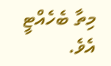މިތާ ބެހެއްޓީ އެވެ.